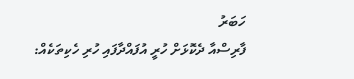ހަބަރު
ފާރިސްއާ ދެކޮޅަށް ހުރީ އުފައްދާފައި ހުރި ހެކިތަކެއް: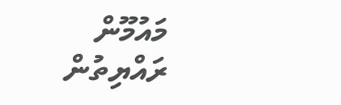މައުމޫން
ރައްޔިތުން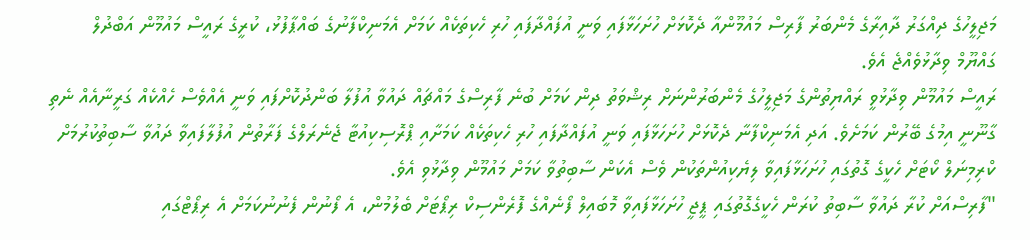މަޖިލީހުގެ ދިއްގަރު ދާއިރާގެ މެންބަރު ފާރިސް މައުމޫންއާ ދެކޮޅަށް ހުށަހަޅާފައި ވަނީ އުފައްދާފައި ހުރި ހެކިތަކެއް ކަމަށް އެމަނިކްފާނުގެ ބައްޕާފުޅު، ކުރީގެ ރައީސް މައުމޫން އަބްދުލް ގައްޔޫމް ވިދާޅުވެއްޖެ އެވެ.
ރައީސް މައުމޫން ވިދާޅުވީ ރައްޔިތުންގެ މަޖިލީހުގެ މެންބަރުންނަށް ރިޝްވަތު ދިން ކަމަށް ބުނެ ފާރިސްގެ މައްޗައް ދައުވާ އުފުލާ ބަންދުކޮށްފައި ވަނީ އެއްވެސް ހެއްކެއް ގަރީނާއެއް ނެތި ގާނޫނީ އިމުގެ ބޭރުން ކަމަށެވެ. އަދި އެމަނިކްފާނާ ދެކޮޅަށް ހުށަހަޅާފައި ވަނީ އުފައްދާފައި ހުރި ހެކިތަކެއް ކަމަށާއި ޕްރޮސިކިއުޓާ ޖެނެރަލްގެ ފަރާތުން އުފުލާފައިވާ ދައުވާ ސާބިތުކުރުމަށް ކްރިމިނަލް ކޯޓަށް ހެކީގެ ގޮތުގައި ހުށަހަޅާފައިވާ ލިޔެކިއުންތަކުން ވެސް އެކަން ސާބިތުވާ ކަމަށް މައުމޫން ވިދާޅުވި އެވެ.
"ފާރިސްއަށް ކުރާ ދައުވާ ސާބިތު ކުރަން ހެކީގެގޮތުގައި ޕީޖީ ހުށަހަޅާފައިވާ މޮބައިލް ފޯނެއްގެ ފޮރެންސިކް ރިޕޯޓަށް ބެލުމުން، އެ ފޯނުން ފެނުނުކަމަށް އެ ރިޕޯޓްގައި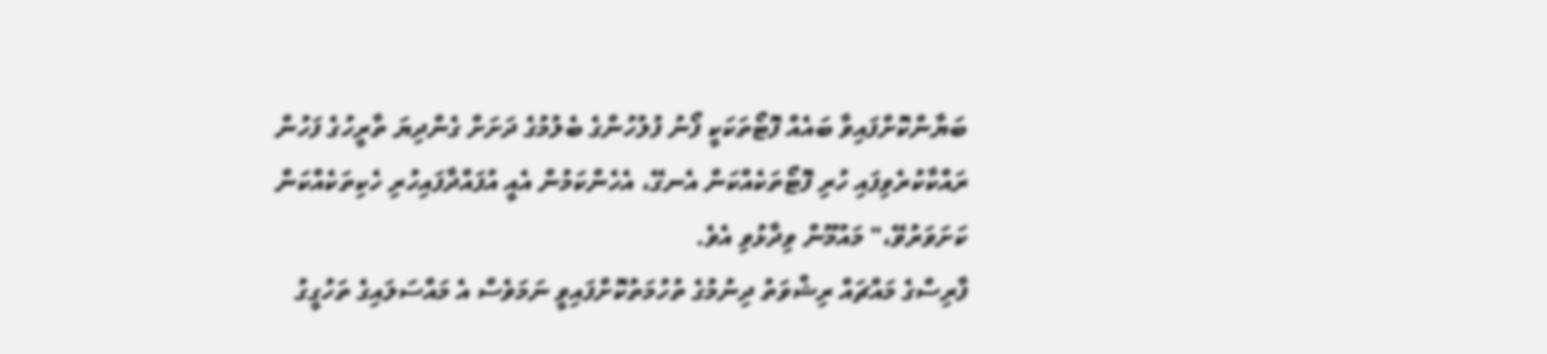ބަޔާންކޮށްފައިވާ ބައެއް ފޮޓޯތަކަކީ ފޯނު ފުލުހުންގެ ބެލުމުގެ ދަށަށް ގެންދިޔަ ތާރީހުގެ ފަހުން ރައްކާކުރެވިފައި ހުރި ފޮޓޯތަކެއްކަން އެނގޭ، އެހެންކަމުން އެއީ އުފައްދާފައިހުރި ހެކިތަކެއްކަން ކަށަވަރުވޭ،" މައުމޫން ވިދާޅުވި އެވެ.
ފާރިސްގެ މައްޗައް ރިޝްވަތު ދިނުމުގެ ތުހުމަތުކޮށްފައިވީ ނަމަވެސް އެ މައްސަލައިގެ ތަހުގީގު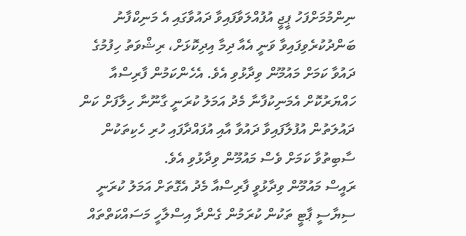ނިންމުމަށްފަހު ޕީޖީ އުފުއްލަވާފައިވާ ދައުވާގައި އެ މަނިކްފާނު ބަންދުކުރެވިފައިވާ ވަނީ އެއާ ދިމާ އިދިކޮޅަށް، ރިޝްވަތު ހިފުމުގެ ދައުވާ ކަމަށް މައުމޫން ވިދާޅުވި އެވެ. އެހެންކަމުން ފާރިސްއާ ހައްޔަރުކޮށް އެމަނިކުފާނާ މެދު އަމަލު ކުރަނީ ގާނޫނާ ހިލާފަށް ކަން ދައުލަތުން އުފުލާފައިވާ ދައުވާ އާއި އުފައްދާފައި ހުރި ހެކިތަކުން ސާބިތުވާ ކަމަށް ވެސް މައުމޫން ވިދާޅުވި އެވެ.
ރައީސް މައުމޫން ވިދާޅުވީ ފާރިސްއާ މެދު އެގޮތަށް އަމަލު ކުރަނީ ސިޔާސީ ޕާޓީ ތަކުން ކުރަމުން ގެންދާ އިސްލާހީ މަސައްކަތްތައް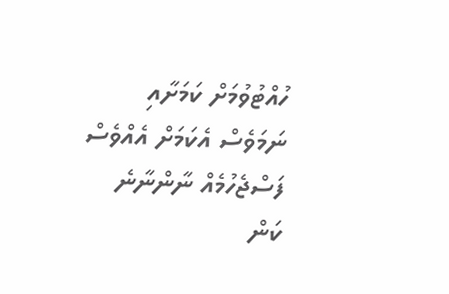ހުއްޓުވުމަށް ކަމަށާއި ނަމަވެސް އެކަމަށް އެއްވެސް ފަސްޖެހުމެއް ނާންނާނެ ކަން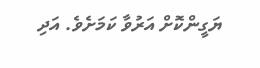ޔަގީންކޮށް އަރުވާ ކަމަށެވެ. އަދި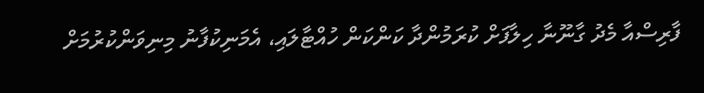ފާރިސްއާ މެދު ގާނޫނާ ހިލާފަށް ކުރަމުންދާ ކަންކަން ހުއްޓާލައި، އެމަނިކުފާނު މިނިވަންކުރުމަށް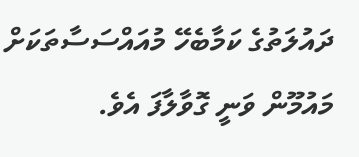ދައުލަތުގެ ކަމާބެހޭ މުއައްސަސާތަކަށް މައުމޫން ވަނީ ގޮވާލާފަ އެވެ.